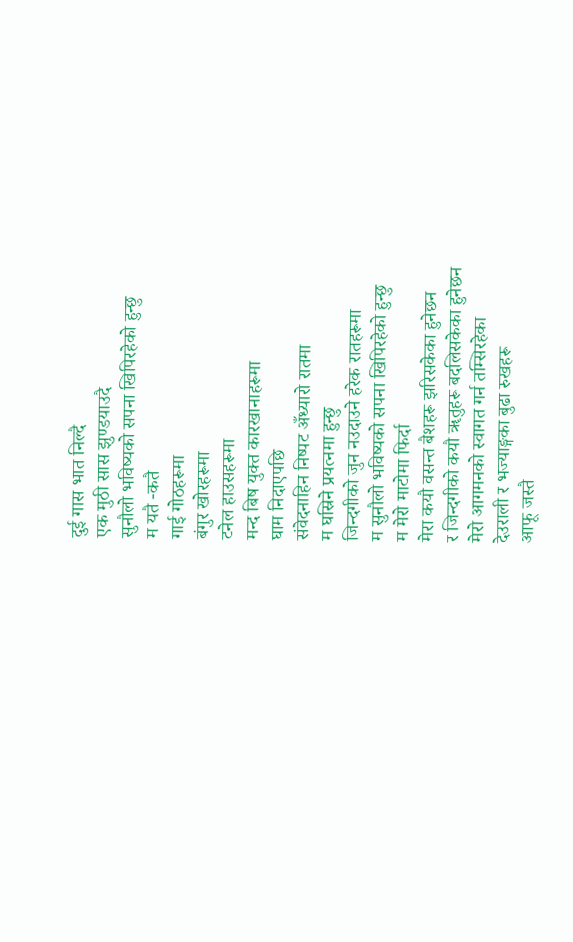दुई गास भात निल्दै
एक मुठी सास झुण्डयाउदै
सुनौलो भविष्यको सपना खिपिरहेको हुन्छु
म यतै -कतै
गाई गोठहरूमा
बंगुर खोरहरूमा
टनेल हाउसहरूमा
मन्द बिष युक्त कारखानाहरूमा
घाम निदाएपछि
संवेदनाहिन निष्पट अँध्यारो रातमा
म घस्रिने प्रयत्नमा हुन्छु
जिन्दगीको जुन नउदाउने हरेक रातहरूमा
म सुनौलो भविष्यको सपना खिपिरहेको हुन्छु
म मेरो माटोमा फिर्दा
मेरा कयौ वसन्त बैशहरू झरिसकेका हुनेछन
र जिन्दगीको कयौ ॠतुहरू बदलिसकेका हुनेछन
मेरो आगमनको स्वागत गर्न तम्सिरहेका
देउराली र भज्याङ्गका बुढा रुखहरू
आफू जस्तै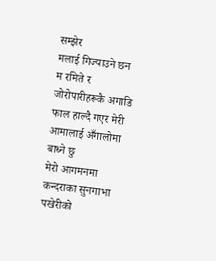सम्झेर
मलाई गिज्याउने छन
म रमिते र जोरोपारीहरूकै अगाडि
फाल हाल्दै गएर मेरी आमालाई अँगालोमा बाध्ने छु
मेरो आगमनमा
कन्दराका सुनगाभा
पखेरीको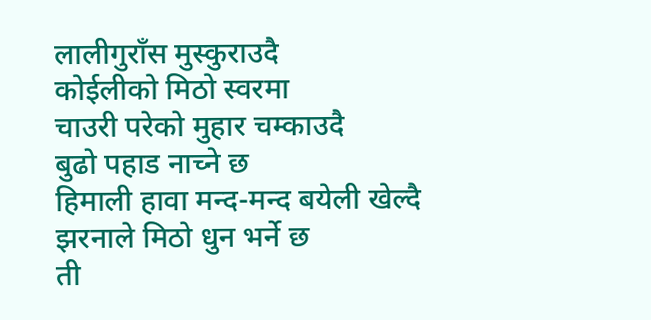लालीगुराँस मुस्कुराउदै
कोईलीको मिठो स्वरमा
चाउरी परेको मुहार चम्काउदै
बुढो पहाड नाच्ने छ
हिमाली हावा मन्द-मन्द बयेली खेल्दै
झरनाले मिठो धुन भर्ने छ
ती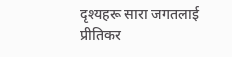दृश्यहरू सारा जगतलाई प्रीतिकर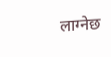लाग्नेछ